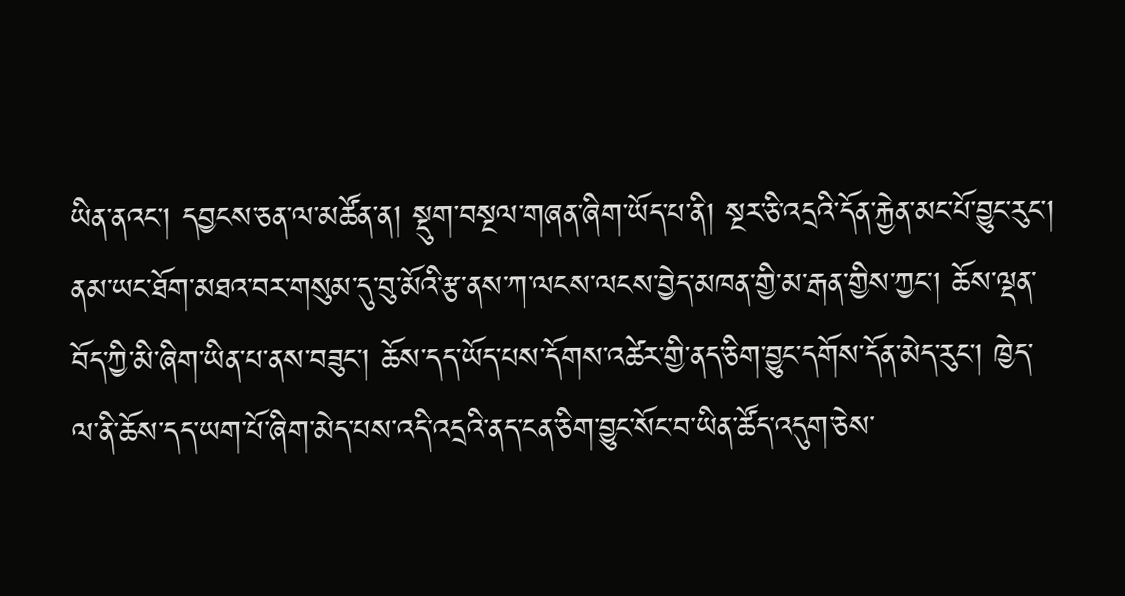ཡིན་ནའང་། དབྱངས་ཅན་ལ་མཚོན་ན། སྡུག་བསྔལ་གཞན་ཞིག་ཡོད་པ་ནི། སྔར་ཅི་འདྲའི་དོན་རྐྱེན་མང་པོ་བྱུང་རུང་། ནམ་ཡང་ཐོག་མཐའ་བར་གསུམ་དུ་བུ་མོའི་རྩ་ནས་ཀ་ལངས་ལངས་བྱེད་མཁན་གྱི་མ་རྒན་གྱིས་ཀྱང་། ཆོས་ལྡན་བོད་ཀྱི་མི་ཞིག་ཡིན་པ་ནས་བཟུང་། ཆོས་དད་ཡོད་པས་དོགས་འཚེར་གྱི་ནད་ཅིག་བྱུང་དགོས་དོན་མེད་རུང་། ཁྱེད་ལ་ནི་ཆོས་དད་ཡག་པོ་ཞིག་མེད་པས་འདི་འདྲའི་ནད་ངན་ཅིག་བྱུང་སོང་བ་ཡིན་ཚོད་འདུག་ཅེས་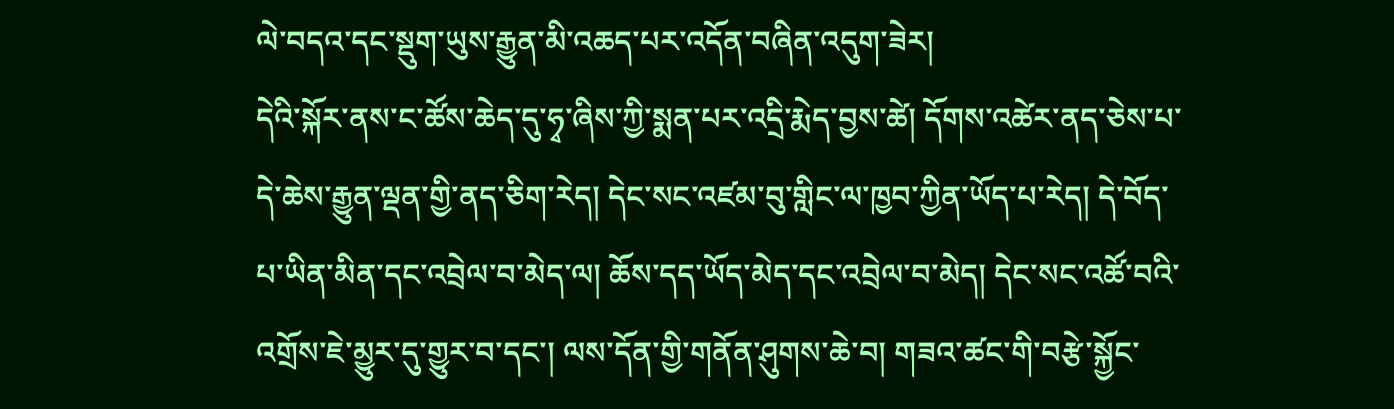ལེ་བདའ་དང་སྡུག་ཡུས་རྒྱུན་མི་འཆད་པར་འདོན་བཞིན་འདུག་ཟེར།
དེའི་སྐོར་ནས་ང་ཚོས་ཆེད་དུ་ཧྭ་ཞིས་ཀྱི་སྨན་པར་འདྲི་རྨེད་བྱས་ཚེ། དོགས་འཚེར་ནད་ཅེས་པ་དེ་ཆེས་རྒྱུན་ལྡན་གྱི་ནད་ཅིག་རེད། དེང་སང་འཛམ་བུ་གླིང་ལ་ཁྱབ་ཀྱིན་ཡོད་པ་རེད། དེ་བོད་པ་ཡིན་མིན་དང་འབྲེལ་བ་མེད་ལ། ཆོས་དད་ཡོད་མེད་དང་འབྲེལ་བ་མེད། དེང་སང་འཚོ་བའི་འགྲོས་ཇེ་མྱུར་དུ་གྱུར་བ་དང་། ལས་དོན་གྱི་གནོན་ཤུགས་ཆེ་བ། གཟའ་ཚང་གི་བརྩེ་སྐྱོང་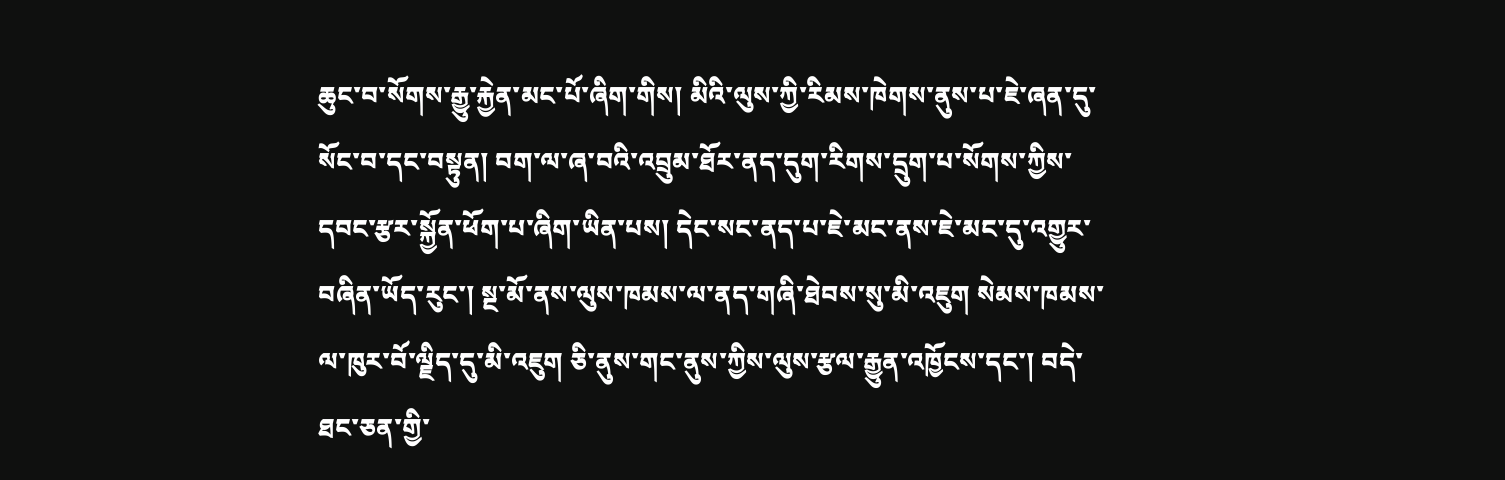ཆུང་བ་སོགས་རྒྱུ་རྐྱེན་མང་པོ་ཞིག་གིས། མིའི་ལུས་ཀྱི་རིམས་ཁེགས་ནུས་པ་ཇེ་ཞན་དུ་སོང་བ་དང་བསྟུན། བག་ལ་ཞ་བའི་འབྲུམ་ཐོར་ནད་དུག་རིགས་དྲུག་པ་སོགས་ཀྱིས་དབང་རྩར་སྐྱོན་ཕོག་པ་ཞིག་ཡིན་པས། དེང་སང་ནད་པ་ཇེ་མང་ནས་ཇེ་མང་དུ་འགྱུར་བཞིན་ཡོད་རུང་། སྔ་མོ་ནས་ལུས་ཁམས་ལ་ནད་གཞི་ཐེབས་སུ་མི་འཇུག སེམས་ཁམས་ལ་ཁུར་བོ་ལྗིད་དུ་མི་འཇུག ཅི་ནུས་གང་ནུས་ཀྱིས་ལུས་རྩལ་རྒྱུན་འཁྱོངས་དང་། བདེ་ཐང་ཅན་གྱི་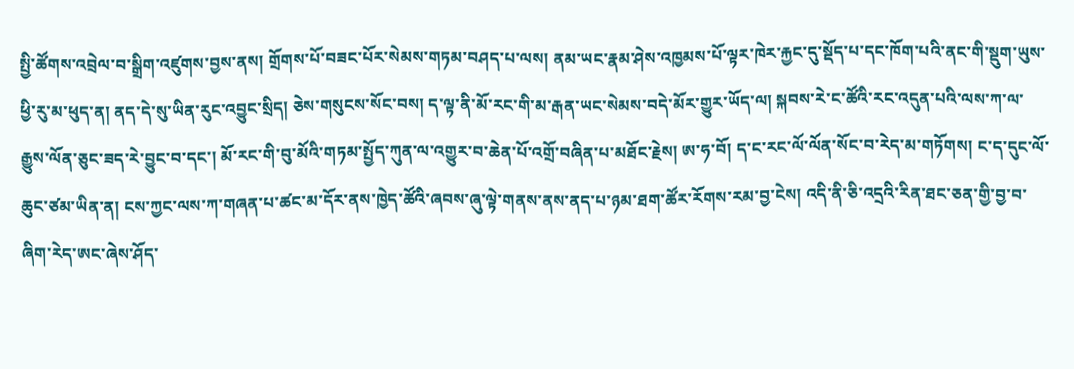སྤྱི་ཚོགས་འབྲེལ་བ་སྒྲིག་འཛུགས་བྱས་ནས། གྲོགས་པོ་བཟང་པོར་སེམས་གཏམ་བཤད་པ་ལས། ནམ་ཡང་རྣམ་ཤེས་འཁྱམས་པོ་ལྟར་ཁེར་རྐྱང་དུ་སྡོད་པ་དང་ཁོག་པའི་ནང་གི་སྡུག་ཡུས་ཕྱི་རུ་མ་ཕུད་ན། ནད་དེ་སུ་ཡིན་རུང་འབྱུང་སྲིད། ཅེས་གསུངས་སོང་བས། ད་ལྟ་ནི་མོ་རང་གི་མ་རྒན་ཡང་སེམས་བདེ་མོར་གྱུར་ཡོད་ལ། སྐབས་རེ་ང་ཚོའི་རང་འདུན་པའི་ལས་ཀ་ལ་རྒྱུས་ལོན་ཅུང་ཟད་རེ་བྱུང་བ་དང་། མོ་རང་གི་བུ་མོའི་གཏམ་སྤྱོད་ཀུན་ལ་འགྱུར་བ་ཆེན་པོ་འགྲོ་བཞིན་པ་མཐོང་རྗེས། ཨ་ཧ་བོ། ད་ང་རང་ལོ་ལོན་སོང་བ་རེད་མ་གཏོགས། ང་ད་དུང་ལོ་ཆུང་ཙམ་ཡིན་ན། ངས་ཀྱང་ལས་ཀ་གཞན་པ་ཚང་མ་དོར་ནས་ཁྱེད་ཚོའི་ཞབས་ཞུ་ལྟེ་གནས་ནས་ནད་པ་ཉམ་ཐག་ཚོར་རོགས་རམ་བྱ་ངེས། འདི་ནི་ཅི་འདྲའི་རིན་ཐང་ཅན་གྱི་བྱ་བ་ཞིག་རེད་ཨང་ཞེས་ཤོད་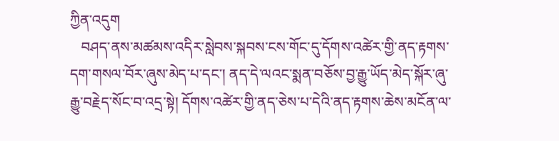ཀྱིན་འདུག
   བཤད་ནས་མཚམས་འདིར་སླེབས་སྐབས་ངས་གོང་དུ་དོགས་འཚེར་གྱི་ནད་རྟགས་དག་གསལ་བོར་ཞུས་མེད་པ་དང་། ནད་དེ་ལའང་སྨན་བཅོས་བྱ་རྒྱུ་ཡོད་མེད་སྐོར་ཞུ་རྒྱུ་བརྗེད་སོང་བ་འདྲ་སྟེ། དོགས་འཚེར་གྱི་ནད་ཅེས་པ་དེའི་ནད་རྟགས་ཆེས་མངོན་ལ་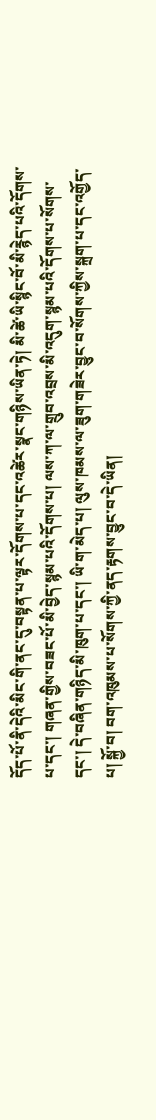དོད་པོ་ནི་དེའི་མིང་གི་ནང་དུ་བསྟན་པ་ལྟར་དོགས་པ་དང་འཚེར་སྣང་གཉིས་ཡིན་ཏེ། མི་ཚེ་ཡི་སྙིང་བོ་མི་རྙེད་པའི་དོགས་པ་དང་། གཞན་གྱིས་བཟང་པོ་མི་བྱེད་སྙམ་པའི་དོགས་པ། ལས་ཀ་ལ་གྲུབ་འབྲས་མི་འདུག་སྙམ་པའི་དོགས་པ་སོགས་དང་། དེ་བཞིན་གཉིད་མི་ཁུག་པ་དང་། ཡི་ག་མེད་པ། ལུས་ཁམས་ལ་ཟུག་གཟེར་བྱུང་བ་སོགས་ཀྱིས་སྐྲག་པ་དང་འགྱོད་པ། སྐྱོ་བ། བག་འཁུམས་པ་སོགས་ཀྱི་ནད་རྟགས་བྱུང་བ་དེ་ཡིན།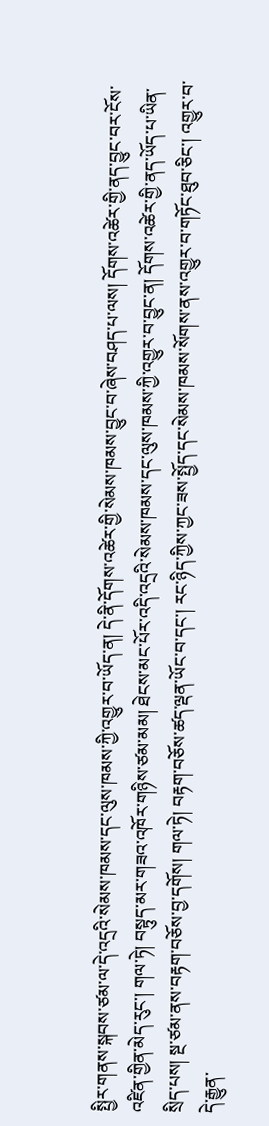སྤྱིར་གནས་སྐབས་ཙམ་ལ་དེ་འདྲའི་སེམས་ཁམས་དང་ལུས་ཁམས་ཀྱི་འགྱུར་བ་ཡོད་ན། དེ་ནི་དོགས་འཚེར་གྱི་སེམས་ཁམས་བྱུང་བ་ཞེས་བཤད་པ་ལས། དོགས་འཚེར་གྱི་ནད་བྱུང་བར་ངོས་འཛིན་གྱིན་མེད་རུང་། གལ་ཏེ། བསྟུད་མར་གཟའ་འཁོར་གཉིས་ཙམ་མམ། ཐེངས་མང་པོར་འདི་འདྲའི་སེམས་ཁམས་དང་ལུས་ཁམས་ཀྱི་འགྱུར་བ་བྱུང་ན། དོགས་འཚེར་གྱི་ནད་ཡོད་པ་ཡིན་སྲིད་པས། སྔ་ཙམ་ནས་བརྟག་བཅོས་བྱ་དགོས། གལ་ཏེ། བརྟག་བཅོས་ཚད་ལྡན་ཡོང་བ་དང་། རང་ཉིད་ཀྱིས་ཀྱང་ཟས་སྤྱོད་དང་སེམས་ཁམས་སོགས་ནས་འགྱུར་བ་གཏོང་ཐུབ་ཅིང་། འགྱུར་བ་དེ་རྒྱུན་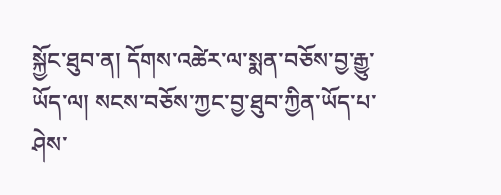སྐྱོང་ཐུབ་ན། དོགས་འཚེར་ལ་སྨན་བཅོས་བྱ་རྒྱུ་ཡོད་ལ། སངས་བཅོས་ཀྱང་བྱ་ཐུབ་ཀྱིན་ཡོད་པ་ཤེས་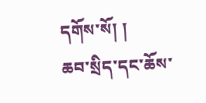དགོས་སོ། །
ཆབ་སྲིད་དང་ཆོས་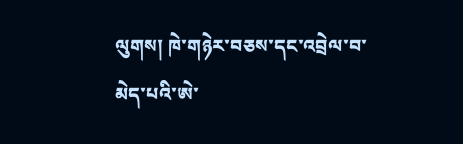ལུགས། ཁེ་གཉེར་བཅས་དང་འབྲེལ་བ་མེད་པའི་ཨེ་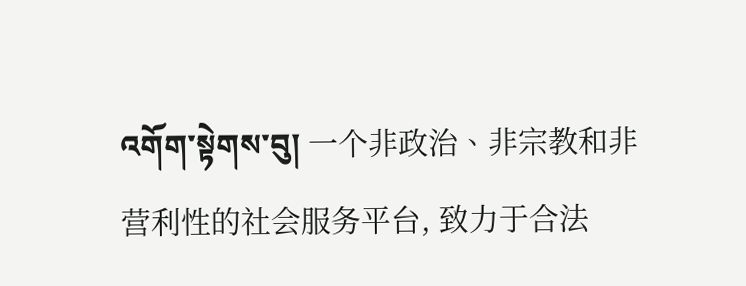འགོག་སྟེགས་བུ། 一个非政治、非宗教和非营利性的社会服务平台, 致力于合法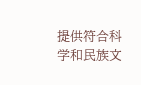提供符合科学和民族文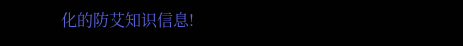化的防艾知识信息!